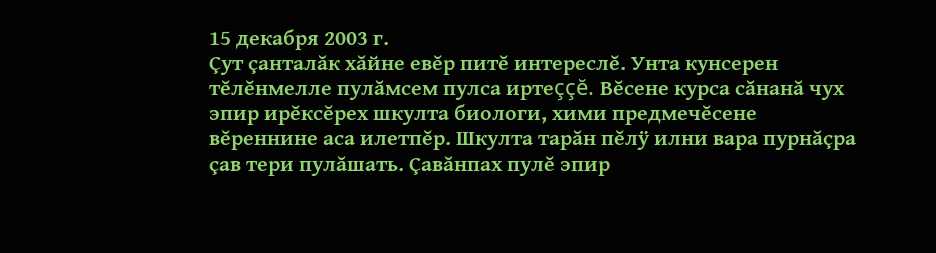15 декабря 2003 г.
Çут çанталăк хăйне евĕр питĕ интереслĕ. Унта кунсерен тĕлĕнмелле пулăмсем пулса иртеççĕ. Вĕсене курса сăнанă чух эпир ирĕксĕрех шкулта биологи, хими предмечĕсене вĕреннине аса илетпĕр. Шкулта тарăн пĕлÿ илни вара пурнăçра çав тери пулăшать. Çавăнпах пулĕ эпир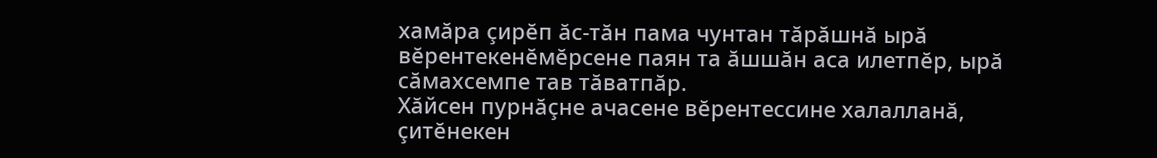хамăра çирĕп ăс-тăн пама чунтан тăрăшнă ырă вĕрентекенĕмĕрсене паян та ăшшăн аса илетпĕр, ырă сăмахсемпе тав тăватпăр.
Хăйсен пурнăçне ачасене вĕрентессине халалланă, çитĕнекен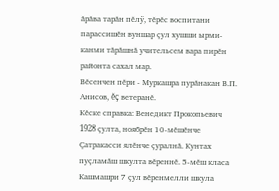ăрăва тарăн пĕлÿ, тĕрĕс воспитани парассишĕн вуншар çул хушши ырми-канми тăрăшнă учительсем вара пирĕн районта сахал мар.
Вĕсенчен пĕри - Муркашра пурăнакан В.П. Анисов, ĕç ветеранĕ.
Кĕске справка: Венедикт Прокопьевич 1928 çулта, ноябрĕн 10-мĕшĕнче Çатракасси ялĕнче çуралнă. Кунтах пуçламăш шкулта вĕреннĕ. 5-мĕш класа Кашмашри 7 çул вĕренмелли шкула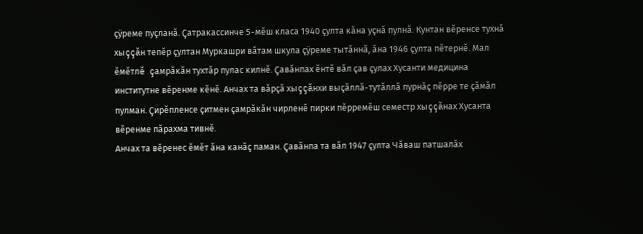çÿреме пуçланă. Çатракассинче 5-мĕш класа 1940 çулта кăна уçнă пулнă. Кунтан вĕренсе тухнă хыççăн тепĕр çултан Муркашри вăтам шкула çÿреме тытăннă, ăна 1946 çулта пĕтернĕ. Мал ĕмĕтлĕ çамрăкăн тухтăр пулас килнĕ. Çавăнпах ĕнтĕ вăл çав çулах Хусанти медицина институтне вĕренме кĕнĕ. Анчах та вăрçă хыççăнхи выçăллă-тутăллă пурнăç пĕрре те çăмăл пулман. Çирĕпленсе çитмен çамрăкăн чирленĕ пирки пĕрремĕш семестр хыççăнах Хусанта вĕренме пăрахма тивнĕ.
Анчах та вĕренес ĕмĕт ăна канăç паман. Çавăнпа та вăл 1947 çулта Чăваш патшалăх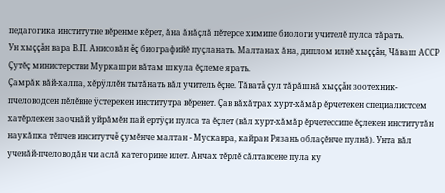педагогика институтне вĕренме кĕрет, ăна ăнăçлă пĕтерсе химипе биологи учителĕ пулса тăрать.
Ун хыççăн вара В.П. Анисовăн ĕç биографийĕ пуçланать. Малтанах ăна, диплом илнĕ хыççăн, Чăваш АССР Çутĕç министерстви Муркашри вăтам шкула ĕçлеме ярать.
Çамрăк вăй-халпа, хĕрÿллĕн тытăнать вăл учитель ĕçне. Тăватă çул тăрăшнă хыççăн зоотехник-пчеловодсен пĕлĕвне ÿстерекен институтра вĕренет. Çав вăхăтрах хурт-хăмăр ĕрчетекен специалистсем хатĕрлекен заочнăй уйрăмĕн пай ертÿçи пулса та ĕçлет (вăл хурт-хăмăр ĕрчетессипе ĕçлекен институтăн наукăпка тĕпчев инситутчĕ çумĕнче малтан - Мускавра, кайран Рязань облаçĕнче пулнă). Унта вăл ученăй-пчеловодăн чи аслă категорине илет. Анчах тĕрлĕ сăлтавсене пула ку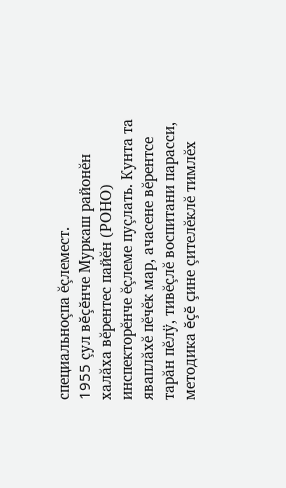специальноçпа ĕçлемест.
1955 çул вĕçĕнче Муркаш районĕн халăха вĕрентес пайĕн (РОНО) инспекторĕнче ĕçлеме пуçлать. Кунта та яваплăхĕ пĕчĕк мар, ачасене вĕрентсе тарăн пĕлÿ, тивĕçлĕ воспитани парасси, методика ĕçĕ çине çителĕклĕ тимлĕх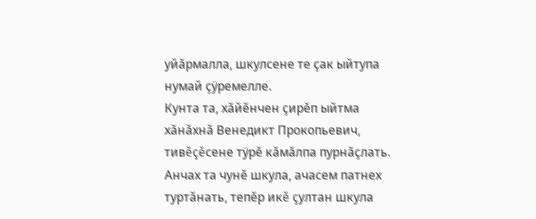уйăрмалла, шкулсене те çак ыйтупа нумай çÿремелле.
Кунта та, хăйĕнчен çирĕп ыйтма хăнăхнă Венедикт Прокопьевич, тивĕçĕсене тÿрĕ кăмăлпа пурнăçлать. Анчах та чунĕ шкула, ачасем патнех туртăнать, тепĕр икĕ çултан шкула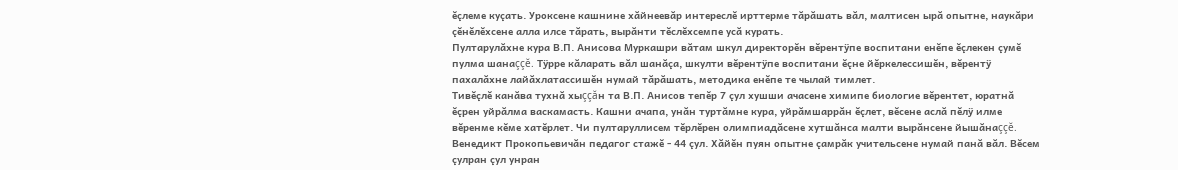ĕçлеме куçать. Уроксене кашнине хăйнеевăр интереслĕ ирттерме тăрăшать вăл, малтисен ырă опытне, наукăри çĕнĕлĕхсене алла илсе тăрать, вырăнти тĕслĕхсемпе усă курать.
Пултарулăхне кура В.П. Анисова Муркашри вăтам шкул директорĕн вĕрентÿпе воспитани енĕпе ĕçлекен çумĕ пулма шанаççĕ. Тÿрре кăларать вăл шанăçа, шкулти вĕрентÿпе воспитани ĕçне йĕркелессишĕн, вĕрентÿ пахалăхне лайăхлатассишĕн нумай тăрăшать, методика енĕпе те чылай тимлет.
Тивĕçлĕ канăва тухнă хыççăн та В.П. Анисов тепĕр 7 çул хушши ачасене химипе биологие вĕрентет, юратнă ĕçрен уйрăлма васкамасть. Кашни ачапа, унăн туртăмне кура, уйрăмшаррăн ĕçлет, вĕсене аслă пĕлÿ илме вĕренме кĕме хатĕрлет. Чи пултаруллисем тĕрлĕрен олимпиадăсене хутшăнса малти вырăнсене йышăнаççĕ.
Венедикт Прокопьевичăн педагог стажĕ - 44 çул. Хăйĕн пуян опытне çамрăк учительсене нумай панă вăл. Вĕсем çулран çул унран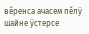вĕренса ачасем пĕлÿ шайне ÿстерсе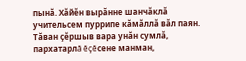пынă. Хăйĕн вырăнне шанчăклă учительсем пуррипе кăмăллă вăл паян.
Тăван çĕршыв вара унăн сумлă, пархатарлă ĕçĕсене манман,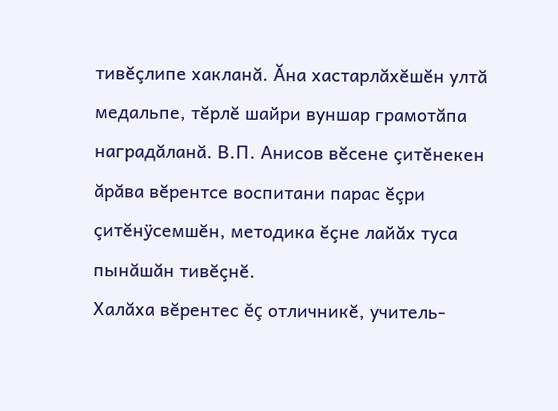тивĕçлипе хакланă. Ăна хастарлăхĕшĕн ултă медальпе, тĕрлĕ шайри вуншар грамотăпа наградăланă. В.П. Анисов вĕсене çитĕнекен ăрăва вĕрентсе воспитани парас ĕçри çитĕнÿсемшĕн, методика ĕçне лайăх туса пынăшăн тивĕçнĕ.
Халăха вĕрентес ĕç отличникĕ, учитель-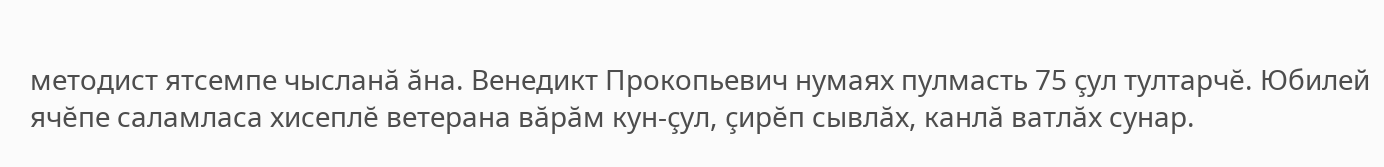методист ятсемпе чысланă ăна. Венедикт Прокопьевич нумаях пулмасть 75 çул тултарчĕ. Юбилей ячĕпе саламласа хисеплĕ ветерана вăрăм кун-çул, çирĕп сывлăх, канлă ватлăх сунар.